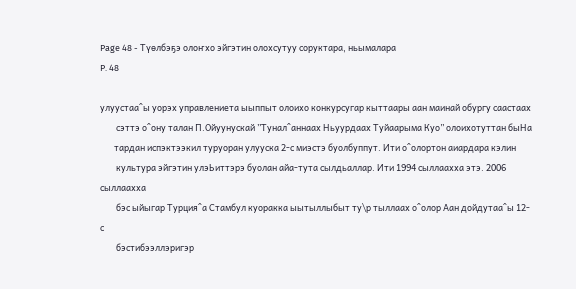Page 48 - Түөлбэҕэ олоҥхо эйгэтин олохсутуу соруктара, ньымалара
P. 48

улуустаа^ы уорэх управлениета ыыппыт олоихо конкурсугар кыттаары аан маинай обургу саастаах
        сэттэ о^ону талан П.Ойуунускай ’’Тунал^аннаах Ньуурдаах Туйаарыма Куо” олоихотуттан быНа
       тардан испэктээкил туруоран улууска 2-с миэстэ буолбуппут. Ити о^олортон аиардара кэлин
        культура эйгэтин улэЬиттэрэ буолан айа-тута сылдьаллар. Ити 1994 сыллаахха этэ. 2006 сыллаахха
        бэс ыйыгар Турция^а Стамбул куоракка ыытыллыбыт ту\р тыллаах о^олор Аан дойдутаа^ы 12-с
        бэстибээллэригэр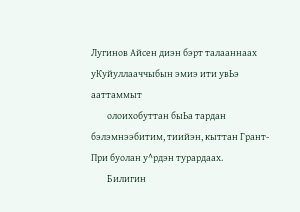Лугинов Айсен диэн бэрт талааннаах уКуйуллааччыбын эмиэ ити увЬэ ааттаммыт
        олоихобуттан быЬа тардан бэлэмнээбитим, тиийэн, кыттан Грант-При буолан у^рдэн турардаах.
        Билигин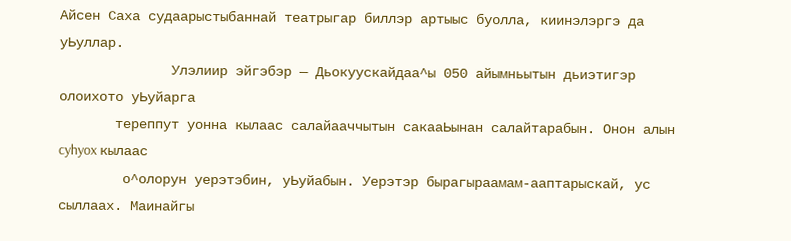Айсен Саха судаарыстыбаннай театрыгар биллэр артыыс буолла, киинэлэргэ да уЬуллар.
              Улэлиир эйгэбэр — Дьокуускайдаа^ы 050 айымньытын дьиэтигэр олоихото уЬуйарга
       тереппут уонна кылаас салайааччытын сакааЬынан салайтарабын. Онон алын cyhyox кылаас
        о^олорун уерэтэбин, уЬуйабын. Уерэтэр бырагыраамам-ааптарыскай, ус сыллаах. Маинайгы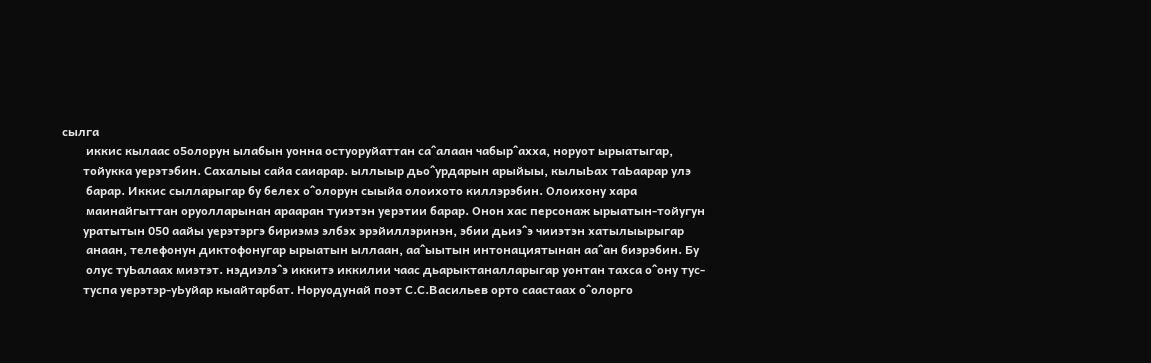сылга
        иккис кылаас о5олорун ылабын уонна остуоруйаттан са^алаан чабыр^ахха, норуот ырыатыгар,
       тойукка уерэтэбин. Сахалыы сайа саиарар. ыллыыр дьо^урдарын арыйыы, кылыЬах таЬаарар улэ
        барар. Иккис сылларыгар бу белех о^олорун сыыйа олоихото киллэрэбин. Олоихону хара
        маинайгыттан оруолларынан арааран туиэтэн уерэтии барар. Онон хас персонаж ырыатын-тойугун
       уратытын 050 аайы уерэтэргэ бириэмэ элбэх эрэйиллэринэн, эбии дьиэ^э чииэтэн хатылыырыгар
        анаан, телефонун диктофонугар ырыатын ыллаан, аа^ыытын интонациятынан аа^ан биэрэбин. Бу
        олус туЬалаах миэтэт. нэдиэлэ^э иккитэ иккилии чаас дьарыктаналларыгар уонтан тахса о^ону тус-
       туспа уерэтэр-уЬуйар кыайтарбат. Норуодунай поэт С.С.Васильев орто саастаах о^олорго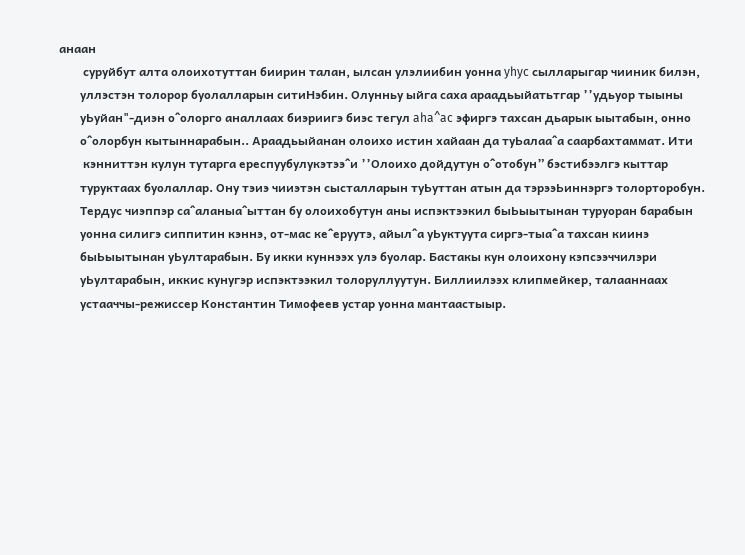анаан
        суруйбут алта олоихотуттан биирин талан, ылсан улэлиибин уонна yhyc сылларыгар чииник билэн,
       уллэстэн толорор буолалларын ситиНэбин. Олунньу ыйга саха араадьыйатьтгар ’’удьуор тыыны
       уЬуйан"-диэн о^олорго аналлаах биэриигэ биэс тегул aha^ac эфиргэ тахсан дьарык ыытабын, онно
       о^олорбун кытыннарабын.. Араадьыйанан олоихо истин хайаан да туЬалаа^а саарбахтаммат. Ити
        кэнниттэн кулун тутарга ереспуубулукэтээ^и ’’Олоихо дойдутун о^отобун” бэстибээлгэ кыттар
       туруктаах буолаллар. Ону тэиэ чииэтэн сысталларын туЬуттан атын да тэрээЬиннэргэ толорторобун.
       Тердус чиэппэр са^аланыа^ыттан бу олоихобутун аны испэктээкил быЬыытынан туруоран барабын
       уонна силигэ сиппитин кэннэ, от-мас ке^еруутэ, айыл^а уЬуктуута сиргэ-тыа^а тахсан киинэ
       быЬыытынан уЬултарабын. Бу икки куннээх улэ буолар. Бастакы кун олоихону кэпсээччилэри
       уЬултарабын, иккис кунугэр испэктээкил толоруллуутун. Биллиилээх клипмейкер, талааннаах
       устааччы-режиссер Константин Тимофеев устар уонна мантаастыыр.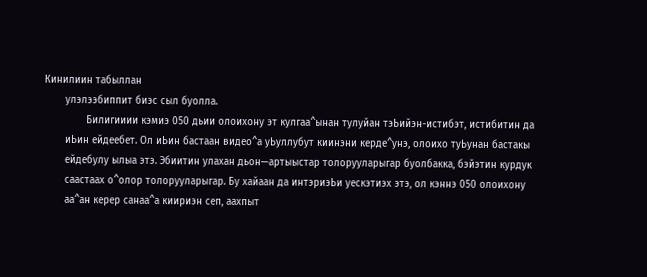Кинилиин табыллан
       улэлээбиппит биэс сыл буолла.
              Билигииии кэмиэ 050 дьии олоихону эт кулгаа^ынан тулуйан тэЬийэн-истибэт, истибитин да
       иЬин ейдеебет. Ол иЬин бастаан видео^а уЬуллубут киинэни керде^унэ, олоихо туЬунан бастакы
       ейдебулу ылыа этэ. Эбиитин улахан дьон—артыыстар толорууларыгар буолбакка, бэйэтин курдук
       саастаах о^олор толорууларыгар. Бу хайаан да интэриэЬи уескэтиэх этэ, ол кэннэ 050 олоихону
       аа^ан керер санаа^а киириэн сеп, аахпыт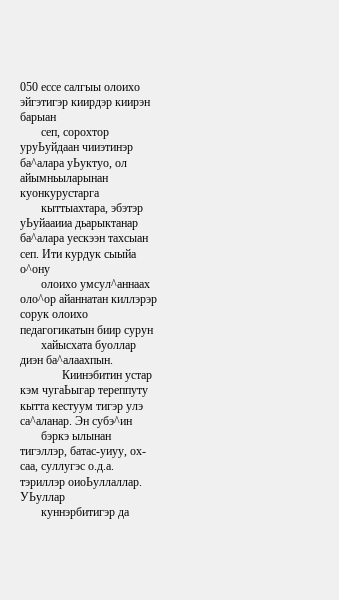050 ессе салгыы олоихо эйгэтигэр киирдэр киирэн барыан
       сеп, сорохтор уруЬуйдаан чииэтинэр ба^алара уЬуктуо, ол айымньыларынан куонкурустарга
       кыттыахтара, эбэтэр уЬуйааииа дьарыктанар ба^алара уескээн тахсыан сеп. Ити курдук сыыйа о^ону
       олоихо умсул^аннаах оло^ор айаннатан киллэрэр сорук олоихо педагогикатын биир сурун
       хайысхата буоллар диэн ба^алаахпын.
              Киинэбитин устар кэм чугаЬыгар тереппуту кытта кестуум тигэр улэ са^аланар. Эн субэ^ин
       бэркэ ылынан тигэллэр, батас-уиуу, ох-саа, суллугэс о.д.а. тэриллэр оиоЬуллаллар. УЬуллар
       куннэрбитигэр да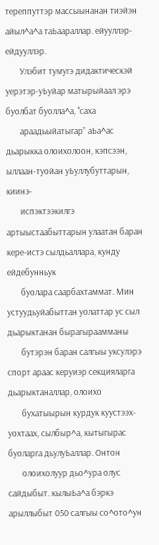тереппуттэр массыынанан тиэйэн айыл^а^а таЬаараллар. ейууллэр-ейдууллэр.
       Улэбит тумугэ дидактическэй уерэтэр-уЬуйар матырыйаал эрэ буолбат буолла^а, '‘саха
       араадьыйатыгар” аЬа^ас дьарыкка олоихолоон, кэпсээн, ыллаан-туойан уЬуллубуттарын, киинэ-
       испэктээкилгэ артыыстаабыттарын улаатан баран кере-истэ сылдьаллара, кунду ейдебунньук
       буолара саарбахтаммат. Мин устуудьуйабыттан уолаттар ус сыл дьарыктанан бырагыраамманы
       бутэрэн баран салгыы уксулэрэ спорт араас керуиэр секцияларга дьарыктаналлар, олоихо
       бухатыырын курдук куустээх-уохтаах, сылбыр^а, кытыгырас буоларга дьулуЬаллар. Онтон
       олоихолуур дьо^ура олус сайдыбыт. кылыЬа^а бэркэ арыллыбыт 050 салгыы со^ото^ун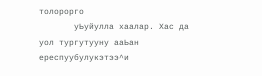толорорго
       уЬуйулла хаалар. Хас да уол тургутууну ааЬан ереспуубулукэтээ^и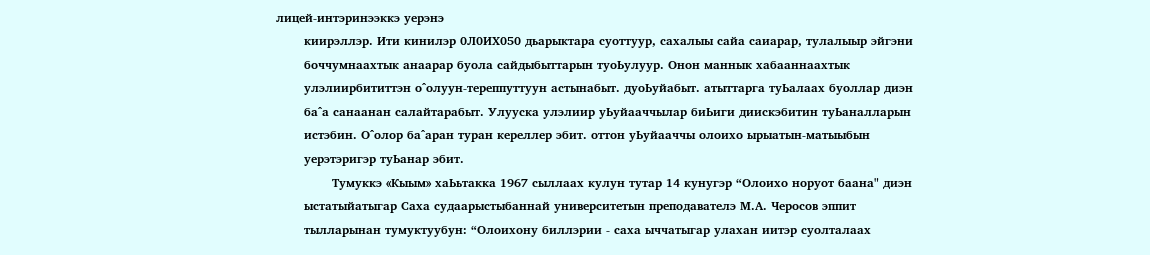лицей-интэринээккэ уерэнэ
       киирэллэр. Ити кинилэр 0Л0ИХ050 дьарыктара суоттуур, сахалыы сайа саиарар, тулалыыр эйгэни
       боччумнаахтык анаарар буола сайдыбыттарын туоЬулуур. Онон маннык хабааннаахтык
       улэлиирбититтэн о^олуун-тереппуттуун астынабыт. дуоЬуйабыт. атыттарга туЬалаах буоллар диэн
       ба^а санаанан салайтарабыт. Улууска улэлиир уЬуйааччылар биЬиги диискэбитин туЬаналларын
       истэбин. О^олор ба^аран туран кереллер эбит. оттон уЬуйааччы олоихо ырыатын-матыыбын
       уерэтэригэр туЬанар эбит.
              Тумуккэ «Кыым» хаЬьтакка 1967 сыллаах кулун тутар 14 кунугэр “Олоихо норуот баана" диэн
       ыстатыйатыгар Саха судаарыстыбаннай университетын преподавателэ М.А. Черосов эппит
       тылларынан тумуктуубун: “Олоихону биллэрии - саха ыччатыгар улахан иитэр суолталаах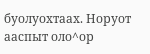буолуохтаах. Норуот ааспыт оло^ор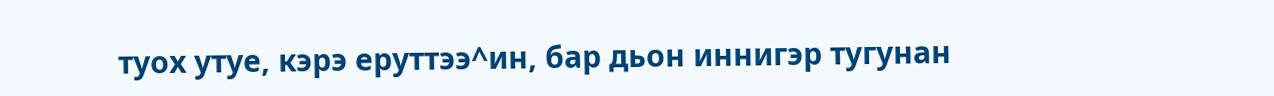туох утуе, кэрэ еруттээ^ин, бар дьон иннигэр тугунан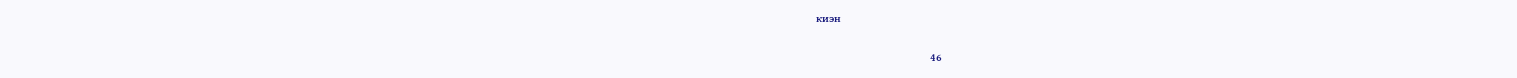киэн


                                                         46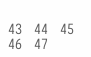43   44   45   46   47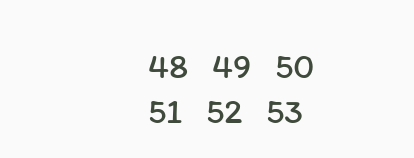48   49   50   51   52   53